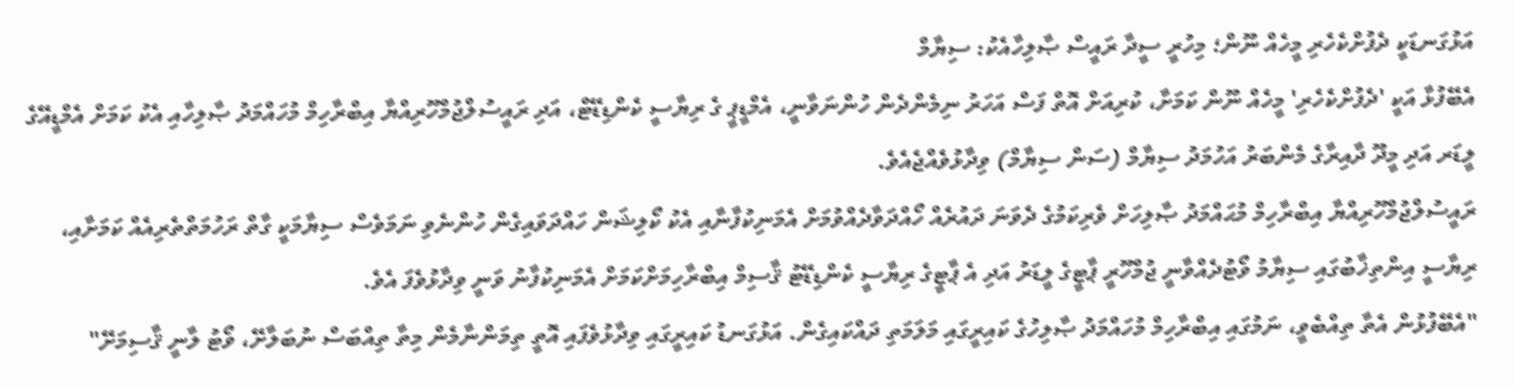އަޅުގަނޑަކީ ދެފުށްކެހެރި މީހެއް ނޫން؛ މިހުރީ ސީދާ ރައީސް ޞާލިހާއެކު: ސިޔާމް
އެބޭފުޅާ އަކީ 'ދެފުށްކެހެރި' މީހެއް ނޫން ކަމަށާ، ކުރިއަށް އޮތް ފަސް އަހަރު ނިމެންދެން ހުންނަވާނީ، އެމްޑީޕީ ގެ ރިޔާސީ ކެންޑިޑޭޓް، އަދި ރައީސުލްޖުމްހޫރިއްޔާ އިބްރާހިމް މުހައްމަދު ޞާލިހާއި އެކު ކަމަށް އެމްޑީއޭގެ ލީޑަރ އަދި މީދޫ ދާއިރާގެ މެންބަރު އަހުމަދު ސިޔާމް (ސަން ސިޔާމް) ވިދާޅުވެއްޖެއެވެ.
ރައީސުލްޖުމްހޫރިއްޔާ އިބްރާހިމް މުޙައްމަދު ޞާލިހަށް ވެރިކަމުގެ ދެވަނަ ދައުރެއް ހޯއްދަވާދެއްވުމަށް އެމަނިކުފާނާއި އެކު ކޯލިޝަން ހައްދަވައިގެން ހުންނެވި ނަމަވެސް ސިޔާމަކީ ގާތް ރަހުމަތްތެރިއެއް ކަމަށާއި، ރިޔާސީ އިންތިޚާބުގައި ސިޔާމު ވޯޓުދެއްވާނީ ޖުމްހޫރީ ޕާޓީގެ ލީޑަރު އަދި އެ ޕާޓީގެ ރިޔާސީ ކެންޑިޑޭޓު ޤާސިމް އިބްރާހިމަށްކަމަށް އެމަނިކުފާނު ވަނީ ވިދާޅުވެފަ އެވެ.
"އެބޭފުޅުން އެތާ ތިއްބެވީ، ނަމުގައި އިބްރާހިމް މުހައްމަދު ޞާލިހުގެ ކައިރީގައި މަލަމަތި ދައްކައިގެން. އަޅުގަނޑު ކައިރީގައި ވިދާޅުވެފައި އޮތީ ތިމަންނާމެން މިތާ ތިއްބަސް ނުބަލާށޭ، ވޯޓު ލާނީ ޤާސިމަށޭ"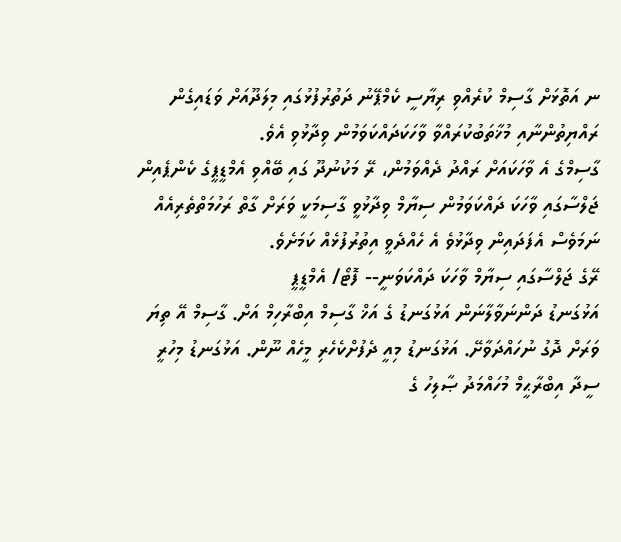ނ އަތޮޅަށް ގާސިމް ކުރެއްވި ރިޔާސީ ކެމްޕޭނު ދަތުރުފުޅުގައި މިލަދޫއަށް ވަޑައިގެން ރައްޔިތުންނާއި މުޚާތަބުކުރައްވާ ވާހަކަދައްކަވަމުން ވިދާޅުވި އެވެ.
ގާސިމްގެ އެ ވާހަކައަށް ރައްދު ދެއްވަމުން، ރޭ މަކުނުދޫ ގައި ބޭއްވި އެމްޑީޕީގެ ކެންޕެއިން ޖަލްސާގައި ވާހަކަ ދައްކަވަމުން ސިޔާމް ވިދާޅުވީ ގާސިމަކީ ވަރަށް ގާތް ރަހުމަތްތެރިއެއް ނަމަވެސް އެފަދައިން ވިދާޅުވެ އެ ހެއްދެވީ އިތުރުފުޅެއް ކަމަށެވެ.
ރޭގެ ޖަލްސާގައި ސިޔާމް ވާހަކަ ދައްކަވަނީ-- ފޮޓޯ/ އެމްޑީޕީ
އަޅުގަނޑު ދަންނަވާލާނަން އަޅުގަނޑު ގެ އަޚް ގާސިމް އިބްރާހިމް އަށް. ގާސިމް އޭ ތިޔަ ވަރަށް ދޮގު ނުހައްދަވާށޭ. އަޅުގަނޑު މިއީ ދެފުށްކެހެރި މީހެއް ނޫން. އަޅުގަނޑު މިހުރީ ސީދާ އިބްރާޙީމް މުހައްމަދު ޞާލިހު ގެ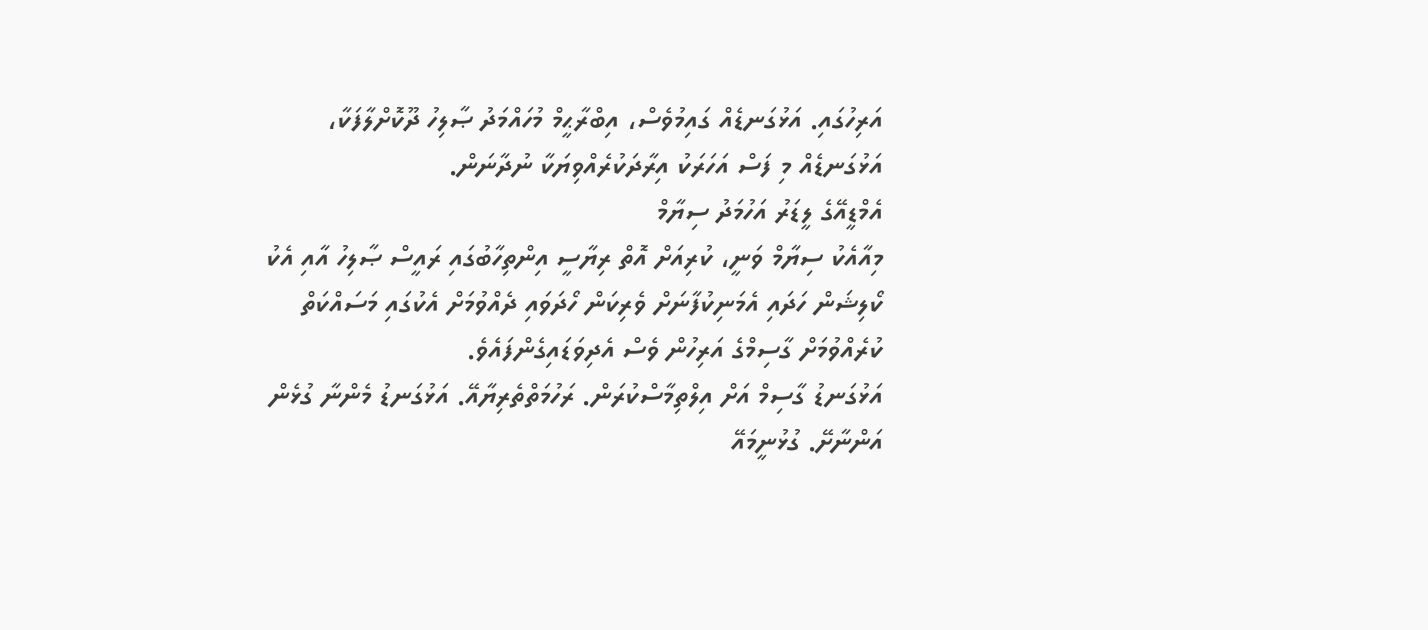އަރިހުގައި. އަޅުގަނޑެއް ގައިމުވެސް، އިބްރާޙީމް މުހައްމަދު ޞާލިހު ދޫކޮށްލާފަކާ، އަޅުގަނޑެއް މި ފަސް އަހަރަކު އިރާދަކުރެއްވިޔަކާ ނުދާނަން.
އެމްޑީއޭގެ ލީޑަރު އަހުމަދު ސިޔާމް
މިއާއެކު ސިޔާމް ވަނީ، ކުރިއަށް އޮތް ރިޔާސީ އިންތިހާބުގައި ރައީސް ޞާލިހު އާއި އެކު ކޯލިޝަން ހަދައި އެމަނިކުފާނަށް ވެރިކަން ހޯދަވައި ދެއްވުމަށް އެކުގައި މަސައްކަތް ކުރެއްވުމަށް ގާސިމްގެ އަރިހުން ވެސް އެދިވަޑައިގެންފައެވެ.
އަޅުގަނޑު ގާސިމް އަށް އިލްތިމާސްކުރަން. ރަހުމަތްތެރިޔާއޭ. އަޅުގަނޑު މެންނާ ގުޅެން އަންނާށޭ. ގުޅުނީމައޭ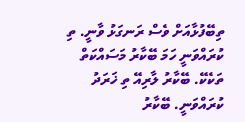ތިބޭފުޅާއަށް ވެސް ރަނގަޅު ވާނީ. ތި ކުރައްވަނީ ހަމަ ބޭކާރު މަސައްކަތް ތަކެކޭ. ބޭކާރު ލާރިއޭ ތި ޚަރަދު ކުރައްވަނީ. ބޭކާރު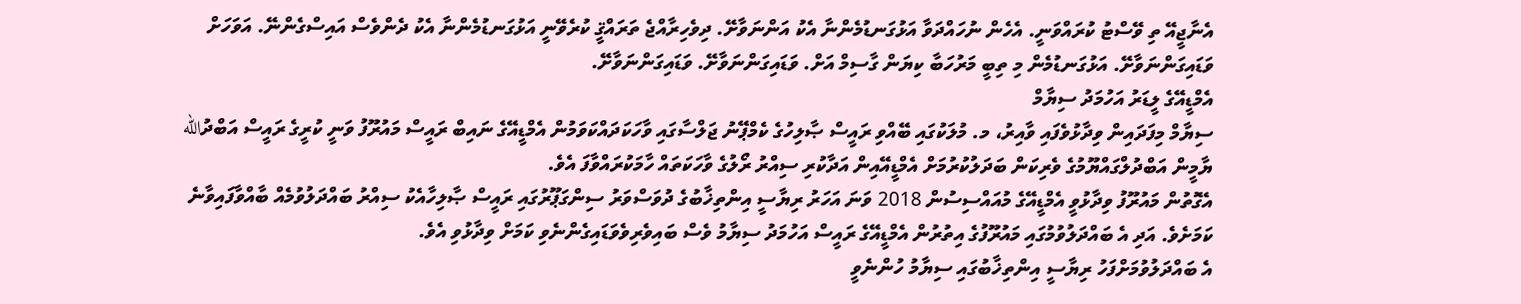އެނާޖީއޭ ތި ވޭސްޓު ކުރައްވަނީ. އެހެން ނުހައްދަވާ އަޅުގަނޑުމެންނާ އެކު އަންނަވާށޭ. ދިވެހިރާއްޖެ ތަރައްޤީ ކުރެވޭނީ އަޅުގަނޑުމެންނާ އެކު ދެންވެސް އައިސްގެންނޭ. އަވަހަށް ވަޑައިގަންނަވާށޭ. އަޅުގަނޑުމެން މި ތިބީ މަރުހަބާ ކިޔަން ގާސިމް އަށް. ވަޑައިގަންނަވާށޭ. ވަޑައިގަންނަވާށޭ.
އެމްޑީއޭގެ ލީޑަރު އަހުމަދު ސިޔާމް
ސިޔާމް މިފަދައިން ވިދާޅުވެފައި ވާއިރު، މ. މުލަކުގައި ބޭއްވި ރައީސް ޞާލިހުގެ ކެމްޕޭނު ޖަލްސާގައި ވާހަކަދައްކަވަމުން އެމްޑީއޭގެ ނައިބް ރައީސް މައުރޫފު ވަނީ ކުރީގެ ރައީސް އަބްދުالله ޔާމީން އަބްދުލްގައްޔޫމުގެ ވެރިކަން ބަދަލުކުރުމަށް އެމްޑީއޭއިން އަދާކުރި ސިއްރު ރޯލުގެ ވާހަކަތައް ހާމަކުރައްވާފަ އެވެ.
އެގޮތުން މައުރޫފު ވިދާޅުވީ އެމްޑީއޭގެ މުއައްސިސުން 2018 ވަނަ އަހަރު ރިޔާސީ އިންތިޚާބުގެ ދުވަސްވަރު ސިންގަޕޫރުގައި ރައީސް ޞާލިހާއެކު ސިއްރު ބައްދަލުވުމެއް ބާއްވާފައިވާނެ ކަމަށެވެ. އަދި އެ ބައްދަލުވުމުގައި މައުރޫފުގެ އިތުރުން އެމްޑީއޭގެ ރައީސް އަހުމަދު ސިޔާމު ވެސް ބައިވެރިވެވަޑައިގެންނެވި ކަމަށް ވިދާޅުވި އެވެ.
އެ ބައްދަލުވުމަށްފަހު ރިޔާސީ އިންތިޚާބުގައި ސިޔާމު ހުންނެވީ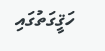ހަޤީގަތުގައި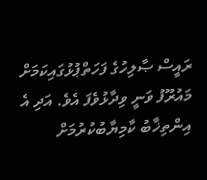ރައީސް ޞާލިހުގެ ފަހަތްޕުޅުގައިކަމަށް މައުރޫފު ވަނީ ވިދާޅުވެފަ އެވެ. އަދި އެ އިންތިޚާބު ކާމިޔާބުކުރުމަށް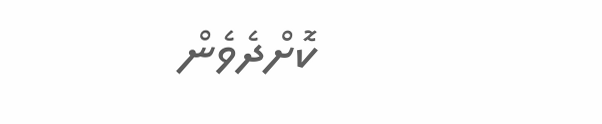ކޮށްދެވެން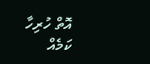އޮތް ހުރިހާ ކަމެއް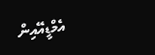އެމްޑީއޭއިން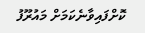ކޮށްފައިވާނެކަމަށް މައުރޫފު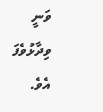ވަނީ ވިދާޅުވެފަ އެވެ.